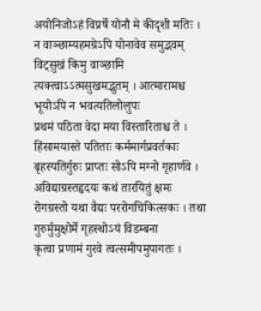अयोनिजोऽहं विप्रर्षे योनौ मे कीदृशी मतिः । न वाञ्छाम्यहमग्रेऽपि योनावेव समुद्भवम्
विट्सुखं किमु वाञ्छामि त्यक्त्वाऽऽत्मसुखमद्भुतम् । आत्मारामश्च भूयोऽपि न भवत्यतिलोलुपः
प्रथमं पठिता वेदा मया विस्तारिताश्च ते । हिंसामयास्ते पतिताः कर्ममार्गप्रवर्तकाः
बृहस्पतिर्गुरुः प्राप्तः सोऽपि मग्नो गृहार्णवे । अविद्याग्रस्तहृदयः कथं तारयितुं क्षमः
रोगग्रस्तो यथा वैद्यः पररोगचिकित्सकः । तथा गुरुर्मुमुक्षोर्मे गृहस्थोऽयं विडम्बना
कृत्वा प्रणामं गुरवे त्वत्समीपमुपागतः ।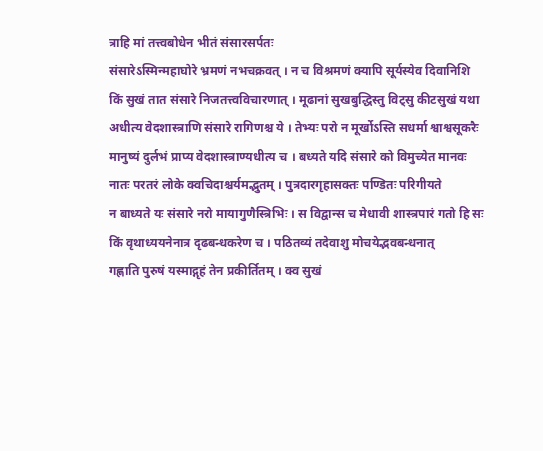त्राहि मां तत्त्वबोधेन भीतं संसारसर्पतः
संसारेऽस्मिन्महाघोरे भ्रमणं नभचक्रवत् । न च विश्रमणं क्यापि सूर्यस्येव दिवानिशि
किं सुखं तात संसारे निजतत्त्वविचारणात् । मूढानां सुखबुद्धिस्तु विट्सु कीटसुखं यथा
अधीत्य वेदशास्त्राणि संसारे रागिणश्च ये । तेभ्यः परो न मूर्खोऽस्ति सधर्मा श्वाश्वसूकरैः
मानुष्यं दुर्लभं प्राप्य वेदशास्त्राण्यधीत्य च । बध्यते यदि संसारे को विमुच्येत मानवः
नातः परतरं लोके क्वचिदाश्चर्यमद्भुतम् । पुत्रदारगृहासक्तः पण्डितः परिगीयते
न बाध्यते यः संसारे नरो मायागुणैस्त्रिभिः । स विद्वान्स च मेधावी शास्त्रपारं गतो हि सः
किं वृथाध्ययनेनात्र दृढबन्धकरेण च । पठितव्यं तदेवाशु मोचयेद्भवबन्धनात्
गह्णाति पुरुषं यस्माद्गृहं तेन प्रकीर्तितम् । क्व सुखं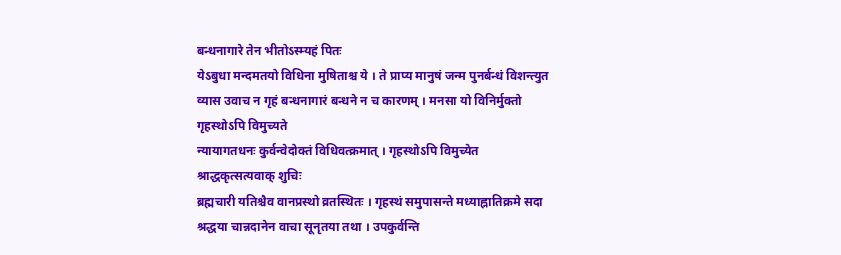बन्धनागारे तेन भीतोऽस्म्यहं पितः
येऽबुधा मन्दमतयो विधिना मुषिताश्च ये । ते प्राप्य मानुषं जन्म पुनर्बन्धं विशन्त्युत
व्यास उवाच न गृहं बन्धनागारं बन्धने न च कारणम् । मनसा यो विनिर्मुक्तो गृहस्थोऽपि विमुच्यते
न्यायागतधनः कुर्वन्वेदोक्तं विधिवत्क्रमात् । गृहस्थोऽपि विमुच्येत श्राद्धकृत्सत्यवाक् शुचिः
ब्रह्मचारी यतिश्चैव वानप्रस्थो व्रतस्थितः । गृहस्थं समुपासन्ते मध्याह्नातिक्रमे सदा
श्रद्धया चान्नदानेन वाचा सूनृतया तथा । उपकुर्वन्ति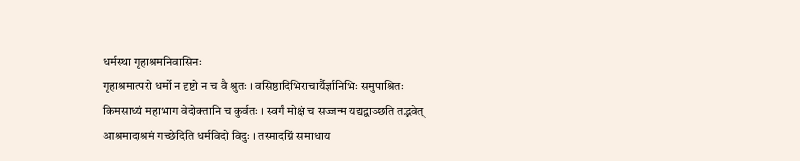धर्मस्था गृहाश्रमनिवासिनः
गृहाश्रमात्परो धर्मो न दृष्टो न च वै श्रुतः । वसिष्ठादिभिराचार्यैर्ज्ञानिभिः समुपाश्रितः
किमसाध्यं महाभाग वेदोक्तानि च कुर्वतः । स्वर्गं मोक्षं च सज्जन्म यद्यद्वाञ्छति तद्भवेत्
आश्रमादाश्रमं गच्छेदिति धर्मविदो विदुः । तस्मादग्निं समाधाय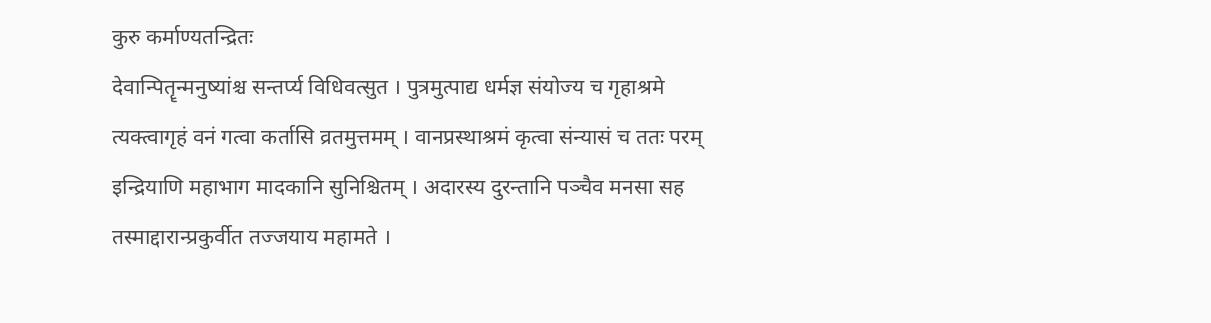कुरु कर्माण्यतन्द्रितः
देवान्पितॄन्मनुष्यांश्च सन्तर्प्य विधिवत्सुत । पुत्रमुत्पाद्य धर्मज्ञ संयोज्य च गृहाश्रमे
त्यक्त्वागृहं वनं गत्वा कर्तासि व्रतमुत्तमम् । वानप्रस्थाश्रमं कृत्वा संन्यासं च ततः परम्
इन्द्रियाणि महाभाग मादकानि सुनिश्चितम् । अदारस्य दुरन्तानि पञ्चैव मनसा सह
तस्माद्दारान्प्रकुर्वीत तज्जयाय महामते ।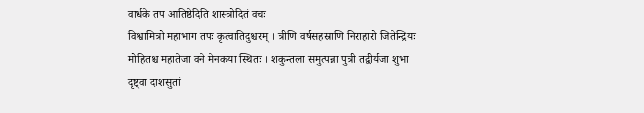वार्धके तप आतिष्ठेदिति शास्त्रोदितं वचः
विश्वामित्रो महाभाग तपः कृत्वातिदुश्चरम् । त्रीणि वर्षसहस्राणि निराहारो जितेन्द्रियः
मोहितश्च महातेजा वने मेनकया स्थितः । शकुन्तला समुत्पन्ना पुत्री तद्वीर्यजा शुभा
दृष्ट्वा दाशसुतां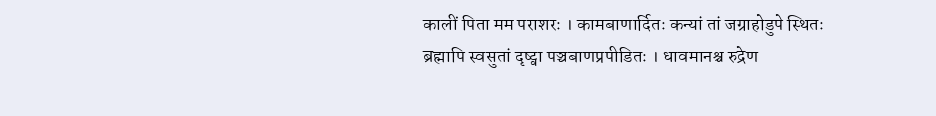कालीं पिता मम पराशरः । कामबाणार्दितः कन्यां तां जग्राहोडुपे स्थितः
ब्रह्मापि स्वसुतां दृष्ट्वा पञ्चबाणप्रपीडितः । धावमानश्च रुद्रेण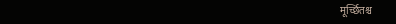मूर्च्छितश्च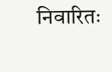निवारितः